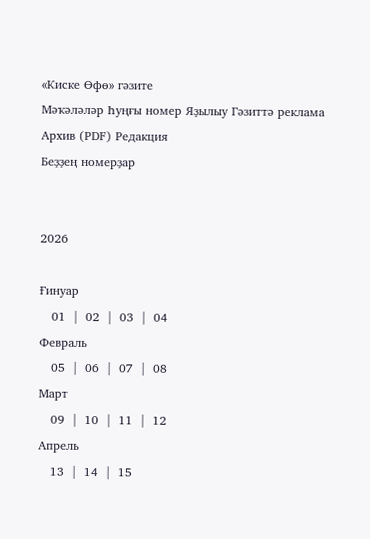«Киске Өфө» гәзите
Мәҡәләләр Һуңғы номер Яҙылыу Гәзиттә реклама Архив (PDF) Редакция
Беҙҙең номерҙар


2026

Ғинуар
   01  |  02  |  03  |  04
Февраль
   05  |  06  |  07  |  08
Март
   09  |  10  |  11  |  12
Апрель
   13  |  14  |  15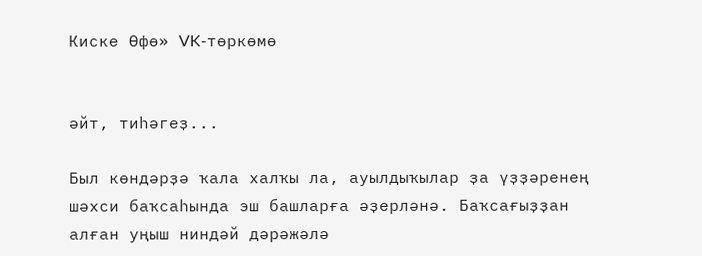Киске Өфө» VK-төркөмө


әйт, тиһәгеҙ...

Был көндәрҙә ҡала халҡы ла, ауылдыҡылар ҙа үҙҙәренең шәхси баҡсаһында эш башларға әҙерләнә. Баҡсағыҙҙан алған уңыш ниндәй дәрәжәлә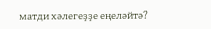матди хәлегеҙҙе еңеләйтә?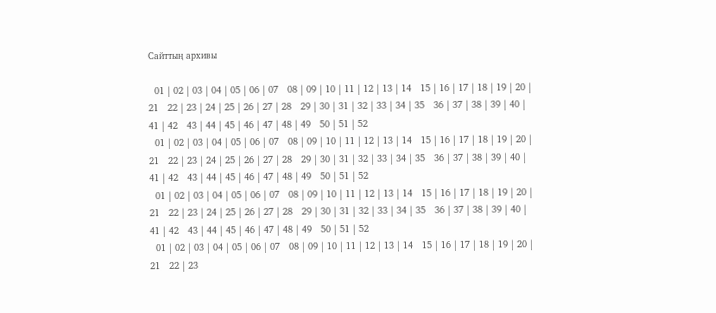Сайттың архивы

  01 | 02 | 03 | 04 | 05 | 06 | 07   08 | 09 | 10 | 11 | 12 | 13 | 14   15 | 16 | 17 | 18 | 19 | 20 | 21   22 | 23 | 24 | 25 | 26 | 27 | 28   29 | 30 | 31 | 32 | 33 | 34 | 35   36 | 37 | 38 | 39 | 40 | 41 | 42   43 | 44 | 45 | 46 | 47 | 48 | 49   50 | 51 | 52
  01 | 02 | 03 | 04 | 05 | 06 | 07   08 | 09 | 10 | 11 | 12 | 13 | 14   15 | 16 | 17 | 18 | 19 | 20 | 21   22 | 23 | 24 | 25 | 26 | 27 | 28   29 | 30 | 31 | 32 | 33 | 34 | 35   36 | 37 | 38 | 39 | 40 | 41 | 42   43 | 44 | 45 | 46 | 47 | 48 | 49   50 | 51 | 52
  01 | 02 | 03 | 04 | 05 | 06 | 07   08 | 09 | 10 | 11 | 12 | 13 | 14   15 | 16 | 17 | 18 | 19 | 20 | 21   22 | 23 | 24 | 25 | 26 | 27 | 28   29 | 30 | 31 | 32 | 33 | 34 | 35   36 | 37 | 38 | 39 | 40 | 41 | 42   43 | 44 | 45 | 46 | 47 | 48 | 49   50 | 51 | 52
  01 | 02 | 03 | 04 | 05 | 06 | 07   08 | 09 | 10 | 11 | 12 | 13 | 14   15 | 16 | 17 | 18 | 19 | 20 | 21   22 | 23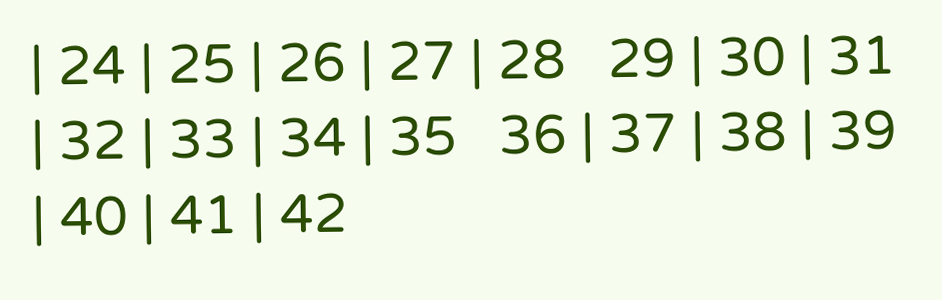| 24 | 25 | 26 | 27 | 28   29 | 30 | 31 | 32 | 33 | 34 | 35   36 | 37 | 38 | 39 | 40 | 41 | 42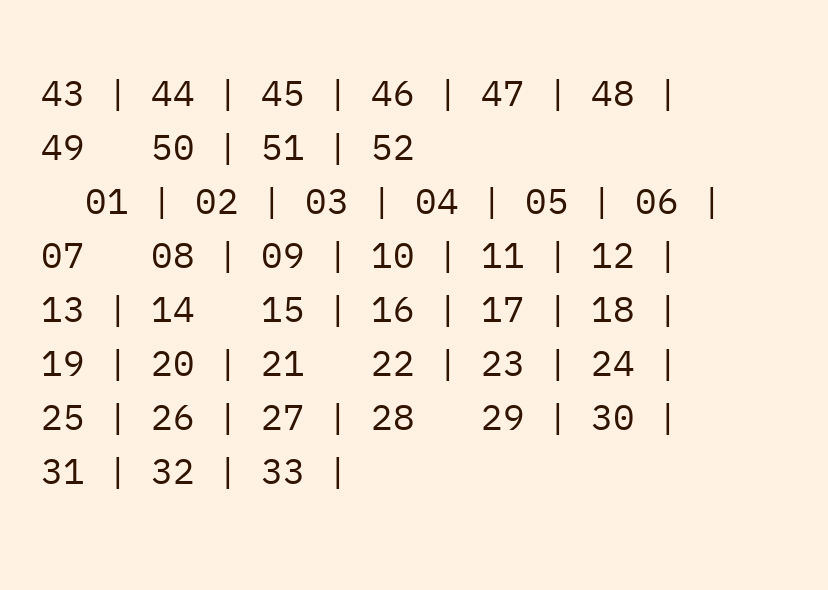43 | 44 | 45 | 46 | 47 | 48 | 49   50 | 51 | 52
  01 | 02 | 03 | 04 | 05 | 06 | 07   08 | 09 | 10 | 11 | 12 | 13 | 14   15 | 16 | 17 | 18 | 19 | 20 | 21   22 | 23 | 24 | 25 | 26 | 27 | 28   29 | 30 | 31 | 32 | 33 |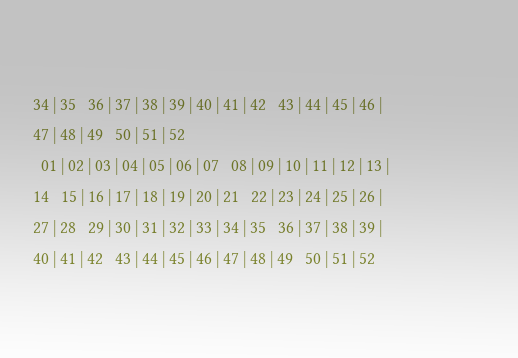34 | 35   36 | 37 | 38 | 39 | 40 | 41 | 42   43 | 44 | 45 | 46 | 47 | 48 | 49   50 | 51 | 52
  01 | 02 | 03 | 04 | 05 | 06 | 07   08 | 09 | 10 | 11 | 12 | 13 | 14   15 | 16 | 17 | 18 | 19 | 20 | 21   22 | 23 | 24 | 25 | 26 | 27 | 28   29 | 30 | 31 | 32 | 33 | 34 | 35   36 | 37 | 38 | 39 | 40 | 41 | 42   43 | 44 | 45 | 46 | 47 | 48 | 49   50 | 51 | 52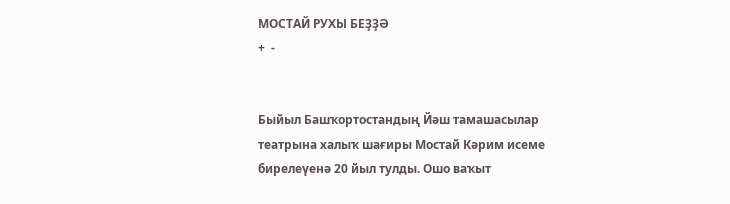МОСТАЙ РУХЫ БЕҘҘӘ
+  -


Быйыл Башҡортостандың Йәш тамашасылар театрына халыҡ шағиры Мостай Кәрим исеме бирелеүенә 20 йыл тулды. Ошо ваҡыт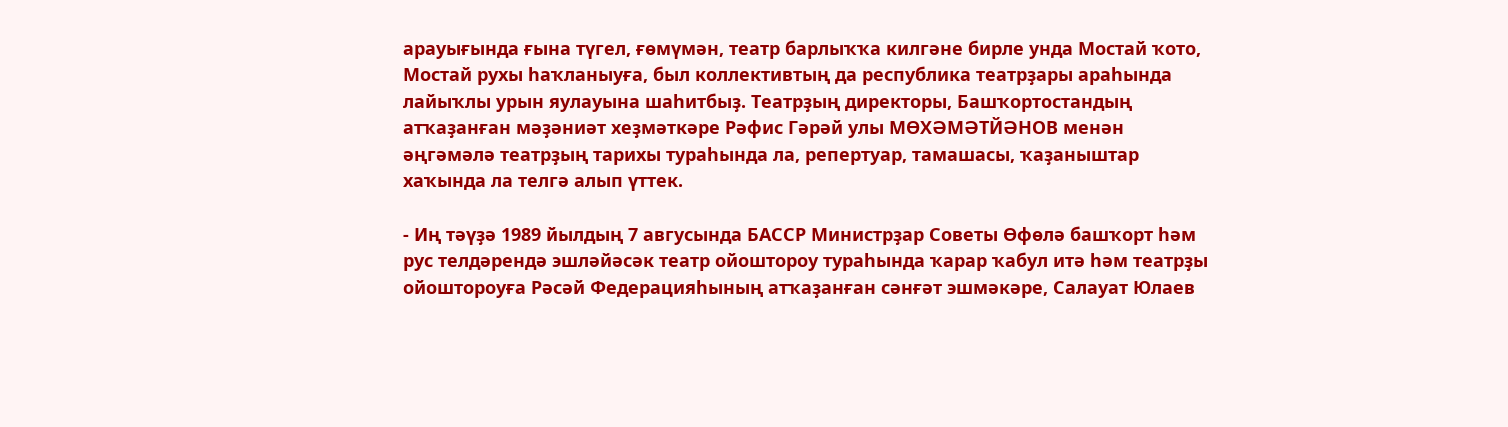арауығында ғына түгел, ғөмүмән, театр барлыҡҡа килгәне бирле унда Мостай ҡото, Мостай рухы һаҡланыуға, был коллективтың да республика театрҙары араһында лайыҡлы урын яулауына шаһитбыҙ. Театрҙың директоры, Башҡортостандың атҡаҙанған мәҙәниәт хеҙмәткәре Рәфис Гәрәй улы МӨХӘМӘТЙӘНОВ менән әңгәмәлә театрҙың тарихы тураһында ла, репертуар, тамашасы, ҡаҙаныштар хаҡында ла телгә алып үттек.

- Иң тәүҙә 1989 йылдың 7 авгусында БАССР Министрҙар Советы Өфөлә башҡорт һәм рус телдәрендә эшләйәсәк театр ойоштороу тураһында ҡарар ҡабул итә һәм театрҙы ойоштороуға Рәсәй Федерацияһының атҡаҙанған сәнғәт эшмәкәре, Салауат Юлаев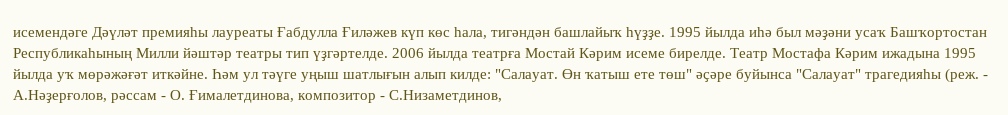исемендәге Дәүләт премияһы лауреаты Ғабдулла Ғиләжев күп көс һала, тигәндән башлайыҡ һүҙҙе. 1995 йылда иһә был мәҙәни усаҡ Башҡортостан Республикаһының Милли йәштәр театры тип үҙгәртелде. 2006 йылда театрға Мостай Кәрим исеме бирелде. Театр Мостафа Кәрим ижадына 1995 йылда уҡ мөрәжәғәт иткәйне. Һәм ул тәүге уңыш шатлығын алып килде: "Салауат. Өн ҡатыш ете төш" әҫәре буйынса "Салауат" трагедияһы (реж. - А.Нәҙерғолов, рәссам - О. Ғималетдинова, композитор - С.Низаметдинов,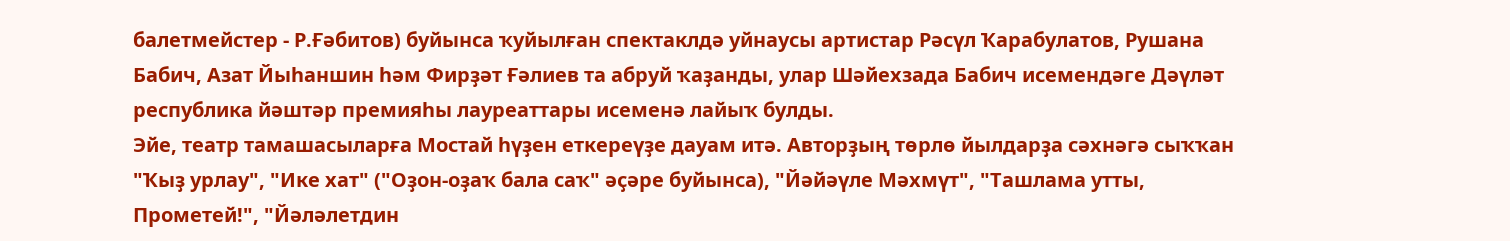балетмейстер - Р.Ғәбитов) буйынса ҡуйылған спектаклдә уйнаусы артистар Рәсүл Ҡарабулатов, Рушана Бабич, Азат Йыһаншин һәм Фирҙәт Ғәлиев та абруй ҡаҙанды, улар Шәйехзада Бабич исемендәге Дәүләт республика йәштәр премияһы лауреаттары исеменә лайыҡ булды.
Эйе, театр тамашасыларға Мостай һүҙен еткереүҙе дауам итә. Авторҙың төрлө йылдарҙа сәхнәгә сыҡҡан "Ҡыҙ урлау", "Ике хат" ("Оҙон-оҙаҡ бала саҡ" әҫәре буйынса), "Йәйәүле Мәхмүт", "Ташлама утты, Прометей!", "Йәләлетдин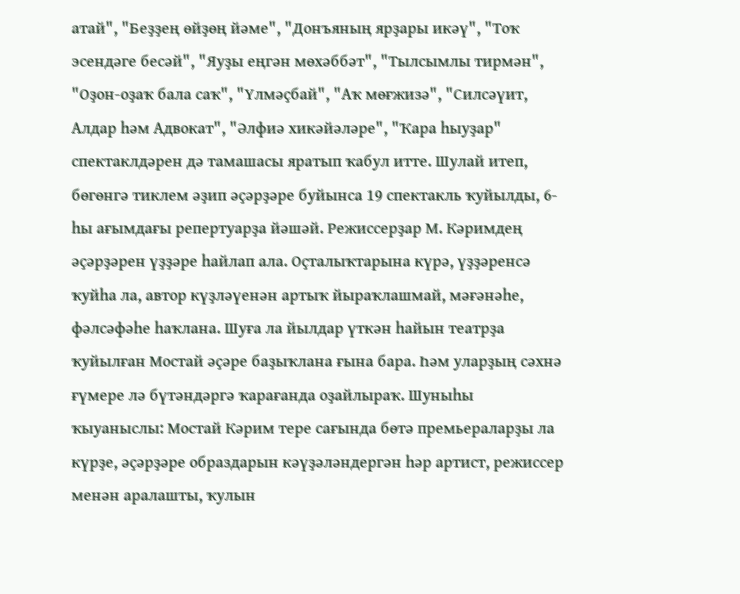атай", "Беҙҙең өйҙөң йәме", "Донъяның ярҙары икәү", "Тоҡ эсендәге бесәй", "Яуҙы еңгән мөхәббәт", "Тылсымлы тирмән", "Оҙон-оҙаҡ бала саҡ", "Үлмәҫбай", "Аҡ мөғжизә", "Силсәүит, Алдар һәм Адвокат", "Әлфиә хикәйәләре", "Ҡара һыуҙар" спектаклдәрен дә тамашасы яратып ҡабул итте. Шулай итеп, бөгөнгә тиклем әҙип әҫәрҙәре буйынса 19 спектакль ҡуйылды, 6-һы ағымдағы репертуарҙа йәшәй. Режиссерҙар М. Кәримдең әҫәрҙәрен үҙҙәре һайлап ала. Оҫталыҡтарына күрә, үҙҙәренсә ҡуйһа ла, автор күҙләүенән артыҡ йыраҡлашмай, мәғәнәһе, фәлсәфәһе һаҡлана. Шуға ла йылдар үткән һайын театрҙа ҡуйылған Мостай әҫәре баҙыҡлана ғына бара. Һәм уларҙың сәхнә ғүмере лә бүтәндәргә ҡарағанда оҙайлыраҡ. Шуныһы ҡыуаныслы: Мостай Кәрим тере сағында бөтә премьераларҙы ла күрҙе, әҫәрҙәре образдарын кәүҙәләндергән һәр артист, режиссер менән аралашты, ҡулын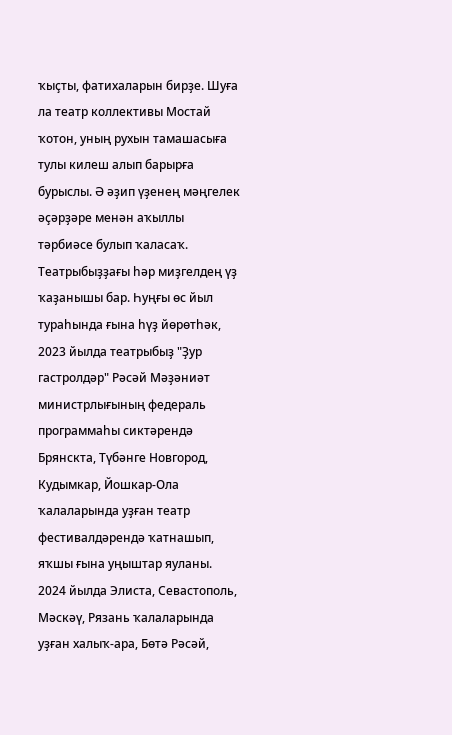ҡыҫты, фатихаларын бирҙе. Шуға ла театр коллективы Мостай ҡотон, уның рухын тамашасыға тулы килеш алып барырға бурыслы. Ә әҙип үҙенең мәңгелек әҫәрҙәре менән аҡыллы тәрбиәсе булып ҡаласаҡ.
Театрыбыҙҙағы һәр миҙгелдең үҙ ҡаҙанышы бар. Һуңғы өс йыл тураһында ғына һүҙ йөрөтһәк, 2023 йылда театрыбыҙ "Ҙур гастролдәр" Рәсәй Мәҙәниәт министрлығының федераль программаһы сиктәрендә Брянскта, Түбәнге Новгород, Кудымкар, Йошкар-Ола ҡалаларында уҙған театр фестивалдәрендә ҡатнашып, яҡшы ғына уңыштар яуланы. 2024 йылда Элиста, Севастополь, Мәскәү, Рязань ҡалаларында уҙған халыҡ-ара, Бөтә Рәсәй,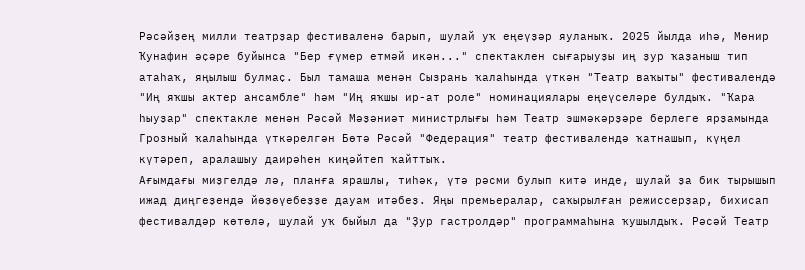Рәсәйҙең милли театрҙар фестиваленә барып, шулай уҡ еңеүҙәр яуланыҡ. 2025 йылда иһә, Мөнир Ҡунафин әҫәре буйынса "Бер ғүмер етмәй икән..." спектаклен сығарыуҙы иң ҙур ҡаҙаныш тип атаһаҡ, яңылыш булмаҫ. Был тамаша менән Сызрань ҡалаһында үткән "Театр ваҡыты" фестивалендә "Иң яҡшы актер ансамбле" һәм "Иң яҡшы ир-ат роле" номинациялары еңеүселәре булдыҡ. "Ҡара һыуҙар" спектакле менән Рәсәй Мәҙәниәт министрлығы һәм Театр эшмәкәрҙәре берлеге ярҙамында Грозный ҡалаһында үткәрелгән Бөтә Рәсәй "Федерация" театр фестивалендә ҡатнашып, күңел күтәреп, аралашыу даирәһен киңәйтеп ҡайттыҡ.
Ағымдағы миҙгелдә лә, планға ярашлы, тиһәк, үтә рәсми булып китә инде, шулай ҙа бик тырышып ижад диңгеҙендә йөҙөүебеҙҙе дауам итәбеҙ. Яңы премьералар, саҡырылған режиссерҙар, бихисап фестивалдәр көтөлә, шулай уҡ быйыл да "Ҙур гастролдәр" программаһына ҡушылдыҡ. Рәсәй Театр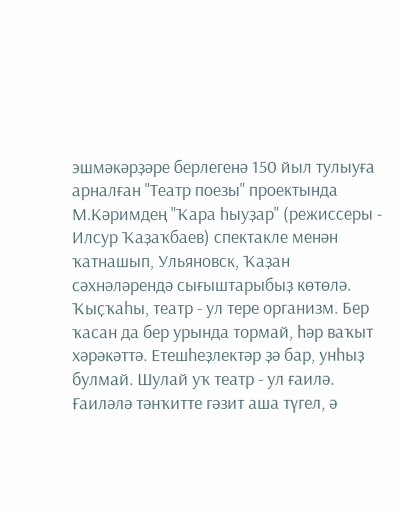эшмәкәрҙәре берлегенә 150 йыл тулыуға арналған "Театр поезы" проектында М.Кәримдең "Ҡара һыуҙар" (режиссеры - Илсур Ҡаҙаҡбаев) спектакле менән ҡатнашып, Ульяновск, Ҡаҙан сәхнәләрендә сығыштарыбыҙ көтөлә.
Ҡыҫҡаһы, театр - ул тере организм. Бер ҡасан да бер урында тормай, һәр ваҡыт хәрәкәттә. Етешһеҙлектәр ҙә бар, унһыҙ булмай. Шулай уҡ театр - ул ғаилә. Ғаиләлә тәнҡитте гәзит аша түгел, ә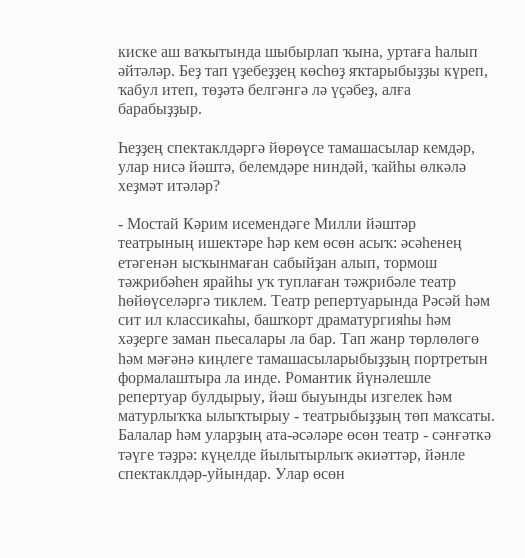киске аш ваҡытында шыбырлап ҡына, уртаға һалып әйтәләр. Беҙ тап үҙебеҙҙең көсһөҙ яҡтарыбыҙҙы күреп, ҡабул итеп, төҙәтә белгәнгә лә үҫәбеҙ, алға барабыҙҙыр.

Һеҙҙең спектаклдәргә йөрөүсе тамашасылар кемдәр, улар нисә йәштә, белемдәре ниндәй, ҡайһы өлкәлә хеҙмәт итәләр?

- Мостай Кәрим исемендәге Милли йәштәр театрының ишектәре һәр кем өсөн асыҡ: әсәһенең етәгенән ысҡынмаған сабыйҙан алып, тормош тәжрибәһен ярайһы уҡ туплаған тәжрибәле театр һөйөүселәргә тиклем. Театр репертуарында Рәсәй һәм сит ил классикаһы, башҡорт драматургияһы һәм хәҙерге заман пьесалары ла бар. Тап жанр төрлөлөгө һәм мәғәнә киңлеге тамашасыларыбыҙҙың портретын формалаштыра ла инде. Романтик йүнәлешле репертуар булдырыу, йәш быуынды изгелек һәм матурлыҡҡа ылыҡтырыу - театрыбыҙҙың төп маҡсаты.
Балалар һәм уларҙың ата-әсәләре өсөн театр - сәнғәткә тәүге тәҙрә: күңелде йылытырлыҡ әкиәттәр, йәнле спектаклдәр-уйындар. Улар өсөн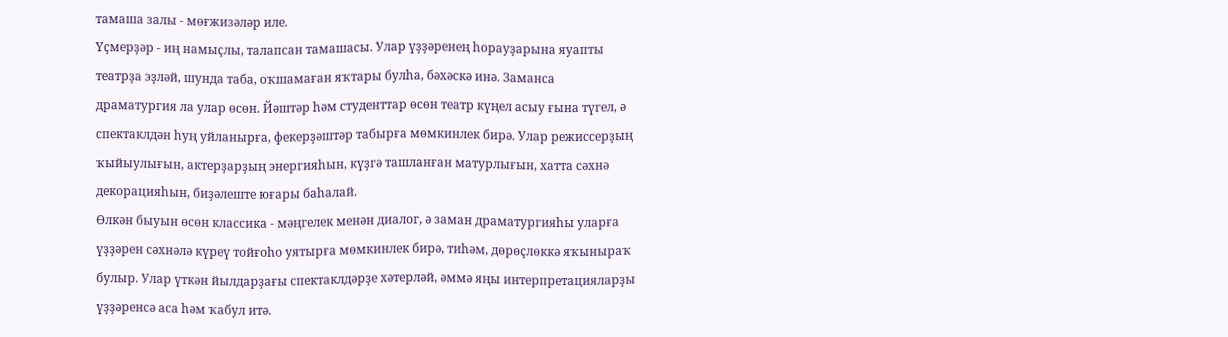тамаша залы - мөғжизәләр иле.
Үҫмерҙәр - иң намыҫлы, талапсан тамашасы. Улар үҙҙәренең һорауҙарына яуапты театрҙа эҙләй, шунда таба, оҡшамаған яҡтары булһа, бәхәскә инә. Заманса драматургия ла улар өсөн. Йәштәр һәм студенттар өсөн театр күңел асыу ғына түгел, ә спектаклдән һуң уйланырға, фекерҙәштәр табырға мөмкинлек бирә. Улар режиссерҙың ҡыйыулығын, актерҙарҙың энергияһын, күҙгә ташланған матурлығын, хатта сәхнә декорацияһын, биҙәлеште юғары баһалай.
Өлкән быуын өсөн классика - мәңгелек менән диалог, ә заман драматургияһы уларға үҙҙәрен сәхнәлә күреү тойғоһо уятырға мөмкинлек бирә, тиһәм, дөрөҫлөккә яҡыныраҡ булыр. Улар үткән йылдарҙағы спектаклдәрҙе хәтерләй, әммә яңы интерпретацияларҙы үҙҙәренсә аса һәм ҡабул итә.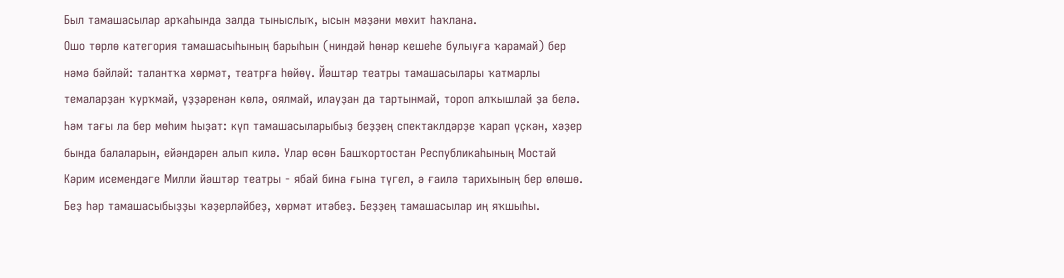Был тамашасылар арҡаһында залда тыныслыҡ, ысын мәҙәни мөхит һаҡлана.
Ошо төрлө категория тамашасыһының барыһын (ниндәй һөнәр кешеһе булыуға ҡарамай) бер нәмә бәйләй: талантҡа хөрмәт, театрға һөйөү. Йәштәр театры тамашасылары ҡатмарлы темаларҙан ҡурҡмай, үҙҙәренән көлә, оялмай, илауҙан да тартынмай, тороп алҡышлай ҙа белә. Һәм тағы ла бер мөһим һыҙат: күп тамашасыларыбыҙ беҙҙең спектаклдәрҙе ҡарап үҫкән, хәҙер бында балаларын, ейәндәрен алып килә. Улар өсөн Башҡортостан Республикаһының Мостай Кәрим исемендәге Милли йәштәр театры - ябай бина ғына түгел, ә ғаилә тарихының бер өлөшө. Беҙ һәр тамашасыбыҙҙы ҡәҙерләйбеҙ, хөрмәт итәбеҙ. Беҙҙең тамашасылар иң яҡшыһы.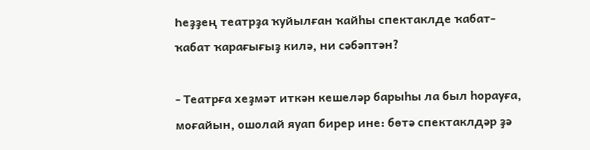Һеҙҙең театрҙа ҡуйылған ҡайһы спектаклде ҡабат-ҡабат ҡарағығыҙ килә, ни сәбәптән?

- Театрға хеҙмәт иткән кешеләр барыһы ла был һорауға, моғайын, ошолай яуап бирер ине: бөтә спектаклдәр ҙә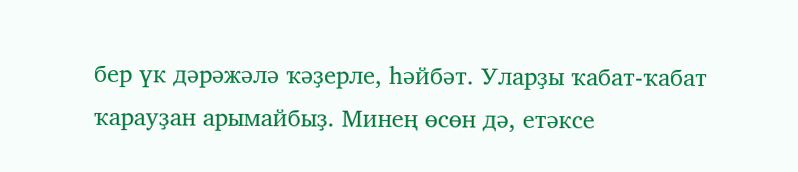бер үк дәрәжәлә ҡәҙерле, һәйбәт. Уларҙы ҡабат-ҡабат ҡарауҙан арымайбыҙ. Минең өсөн дә, етәксе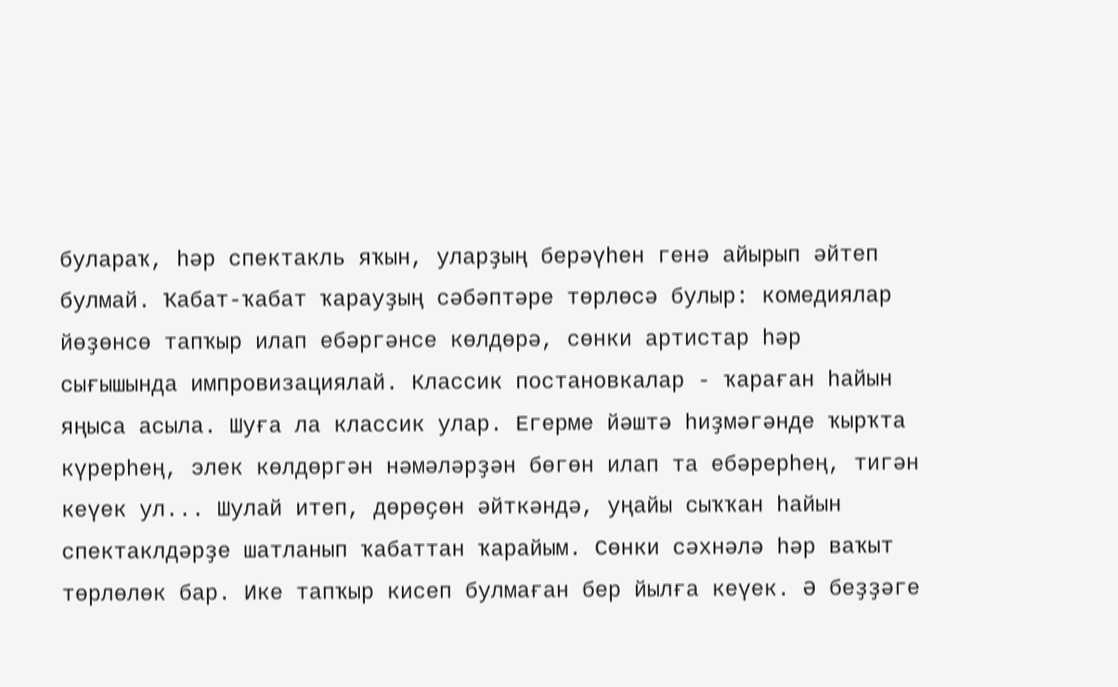булараҡ, һәр спектакль яҡын, уларҙың берәүһен генә айырып әйтеп булмай. Ҡабат-ҡабат ҡарауҙың сәбәптәре төрлөсә булыр: комедиялар йөҙөнсө тапҡыр илап ебәргәнсе көлдөрә, сөнки артистар һәр сығышында импровизациялай. Классик постановкалар - ҡараған һайын яңыса асыла. Шуға ла классик улар. Егерме йәштә һиҙмәгәнде ҡырҡта күрерһең, элек көлдөргән нәмәләрҙән бөгөн илап та ебәрерһең, тигән кеүек ул... Шулай итеп, дөрөҫөн әйткәндә, уңайы сыҡҡан һайын спектаклдәрҙе шатланып ҡабаттан ҡарайым. Сөнки сәхнәлә һәр ваҡыт төрлөлөк бар. Ике тапҡыр кисеп булмаған бер йылға кеүек. Ә беҙҙәге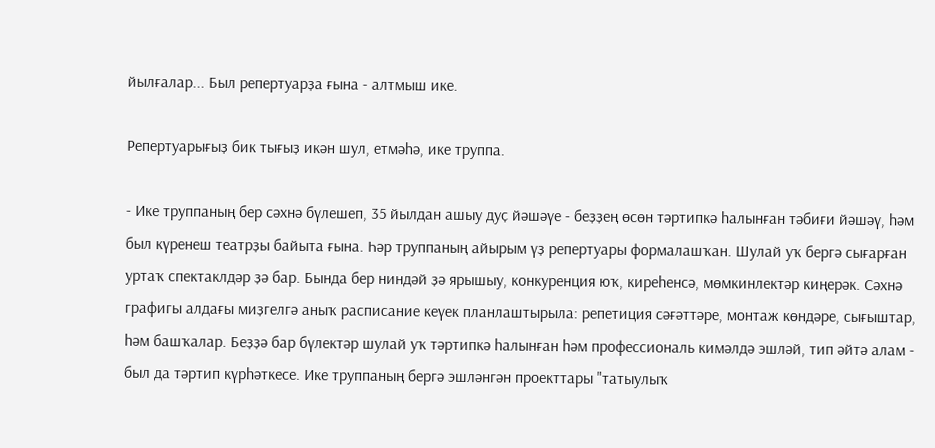йылғалар... Был репертуарҙа ғына - алтмыш ике.

Репертуарығыҙ бик тығыҙ икән шул, етмәһә, ике труппа.

- Ике труппаның бер сәхнә бүлешеп, 35 йылдан ашыу дуҫ йәшәүе - беҙҙең өсөн тәртипкә һалынған тәбиғи йәшәү, һәм был күренеш театрҙы байыта ғына. Һәр труппаның айырым үҙ репертуары формалашҡан. Шулай уҡ бергә сығарған уртаҡ спектаклдәр ҙә бар. Бында бер ниндәй ҙә ярышыу, конкуренция юҡ, киреһенсә, мөмкинлектәр киңерәк. Сәхнә графигы алдағы миҙгелгә аныҡ расписание кеүек планлаштырыла: репетиция сәғәттәре, монтаж көндәре, сығыштар, һәм башҡалар. Беҙҙә бар бүлектәр шулай уҡ тәртипкә һалынған һәм профессиональ кимәлдә эшләй, тип әйтә алам - был да тәртип күрһәткесе. Ике труппаның бергә эшләнгән проекттары "татыулыҡ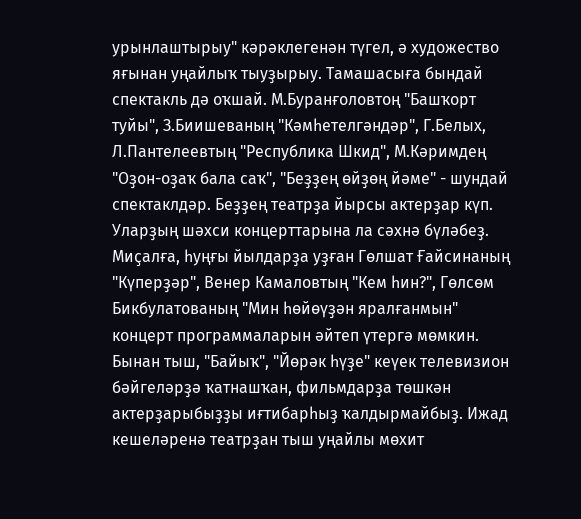урынлаштырыу" кәрәклегенән түгел, ә художество яғынан уңайлыҡ тыуҙырыу. Тамашасыға бындай спектакль дә оҡшай. М.Буранғоловтоң "Башҡорт туйы", З.Биишеваның "Кәмһетелгәндәр", Г.Белых, Л.Пантелеевтың "Республика Шкид", М.Кәримдең "Оҙон-оҙаҡ бала саҡ", "Беҙҙең өйҙөң йәме" - шундай спектаклдәр. Беҙҙең театрҙа йырсы актерҙар күп. Уларҙың шәхси концерттарына ла сәхнә бүләбеҙ. Миҫалға, һуңғы йылдарҙа уҙған Гөлшат Ғайсинаның "Күперҙәр", Венер Камаловтың "Кем һин?", Гөлсөм Бикбулатованың "Мин һөйөүҙән яралғанмын" концерт программаларын әйтеп үтергә мөмкин. Бынан тыш, "Байыҡ", "Йөрәк һүҙе" кеүек телевизион бәйгеләрҙә ҡатнашҡан, фильмдарҙа төшкән актерҙарыбыҙҙы иғтибарһыҙ ҡалдырмайбыҙ. Ижад кешеләренә театрҙан тыш уңайлы мөхит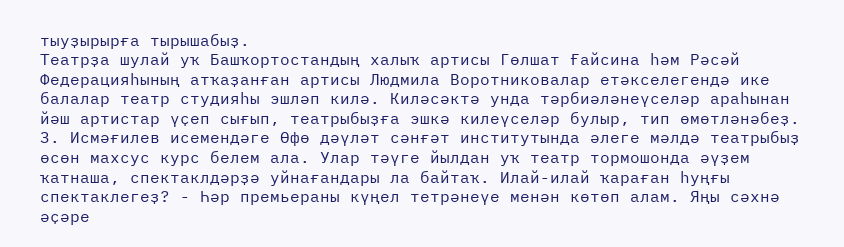тыуҙырырға тырышабыҙ.
Театрҙа шулай уҡ Башҡортостандың халыҡ артисы Гөлшат Ғайсина һәм Рәсәй Федерацияһының атҡаҙанған артисы Людмила Воротниковалар етәкселегендә ике балалар театр студияһы эшләп килә. Киләсәктә унда тәрбиәләнеүселәр араһынан йәш артистар үҫеп сығып, театрыбыҙға эшкә килеүселәр булыр, тип өмөтләнәбеҙ.
З. Исмәғилев исемендәге Өфө дәүләт сәнғәт институтында әлеге мәлдә театрыбыҙ өсөн махсус курс белем ала. Улар тәүге йылдан уҡ театр тормошонда әүҙем ҡатнаша, спектаклдәрҙә уйнағандары ла байтаҡ. Илай-илай ҡараған һуңғы спектаклегеҙ? - Һәр премьераны күңел тетрәнеүе менән көтөп алам. Яңы сәхнә әҫәре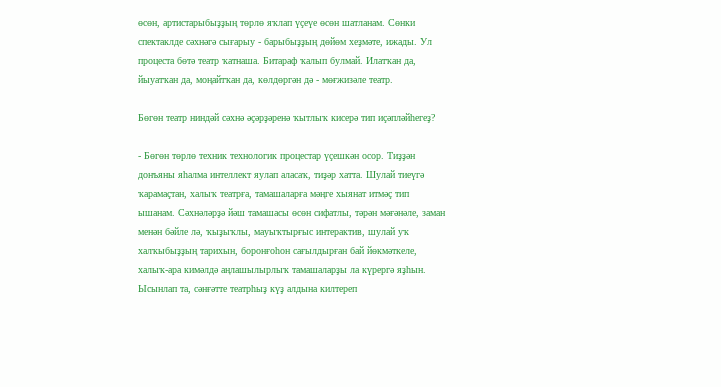өсөн, артистарыбыҙҙың төрлө яҡлап үҫеүе өсөн шатланам. Сөнки спектаклде сәхнәгә сығарыу - барыбыҙҙың дөйөм хеҙмәте, ижады. Ул процеста бөтә театр ҡатнаша. Битараф ҡалып булмай. Илатҡан да, йыуатҡан да, моңайтҡан да, көлдөргән дә - мөғжизәле театр.

Бөгөн театр ниндәй сәхнә әҫәрҙәренә ҡытлыҡ кисерә тип иҫәпләйһегеҙ?

- Бөгөн төрлө техник технологик процестар үҫешкән осор. Тиҙҙән донъяны яһалма интеллект яулап аласаҡ, тиҙәр хатта. Шулай тиеүгә ҡарамаҫтан, халыҡ театрға, тамашаларға мәңге хыянат итмәҫ тип ышанам. Сәхнәләрҙә йәш тамашасы өсөн сифатлы, тәрән мәғәнәле, заман менән бәйле лә, ҡыҙыҡлы, мауыҡтырғыс интерактив, шулай уҡ халҡыбыҙҙың тарихын, боронғоһон сағылдырған бай йөкмәткеле, халыҡ-ара кимәлдә аңлашылырлыҡ тамашаларҙы ла күрергә яҙһын. Ысынлап та, сәнғәтте театрһыҙ күҙ алдына килтереп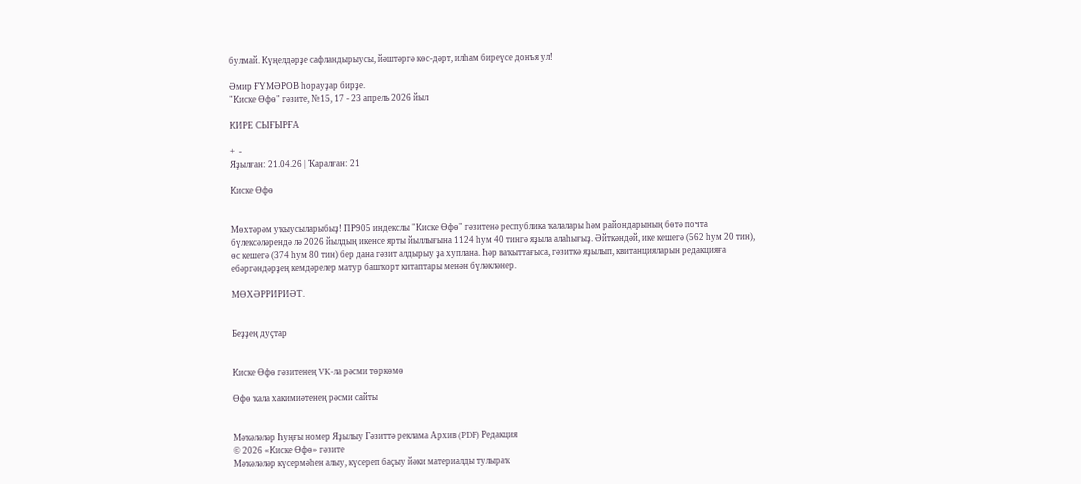булмай. Күңелдәрҙе сафландырыусы, йәштәргә көс-дәрт, илһам биреүсе донъя ул!

Әмир ҒҮМӘРОВ һорауҙар бирҙе.
"Киске Өфө" гәзите, №15, 17 - 23 апрель 2026 йыл

КИРЕ СЫҒЫРҒА

+  -
Яҙылған: 21.04.26 | Ҡаралған: 21

Киске Өфө


Мөхтәрәм уҡыусыларыбыҙ! ПР905 индекслы "Киске Өфө" гәзитенә республика ҡалалары һәм райондарының бөтә почта бүлексәләрендә лә 2026 йылдың икенсе ярты йыллығына 1124 һум 40 тингә яҙыла алаһығыҙ. Әйткәндәй, ике кешегә (562 һум 20 тин), өс кешегә (374 һум 80 тин) бер дана гәзит алдырыу ҙа хуплана. Һәр ваҡыттағыса, гәзиткә яҙылып, квитанцияларын редакцияға ебәргәндәрҙең кемдәрелер матур башҡорт китаптары менән бүләкләнер.

МӨХӘРРИРИӘТ.


Беҙҙең дуҫтар


Киске Өфө гәзитенең VK-ла рәсми төркөмө

Өфө ҡала хакимиәтенең рәсми сайты


Мәҡәләләр Һуңғы номер Яҙылыу Гәзиттә реклама Архив (PDF) Редакция
© 2026 «Киске Өфө» гәзите
Мәҡәләләр күсермәһен алыу, күсереп баҫыу йәки материалды тулыраҡ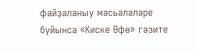файҙаланыу мәсьәләләре буйынса «Киске Өфө» гәзите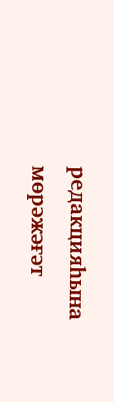редакцияһына мөрәжәғәт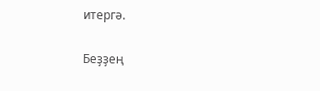итергә.

Беҙҙең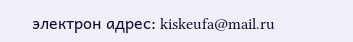электрон адрес: kiskeufa@mail.ru